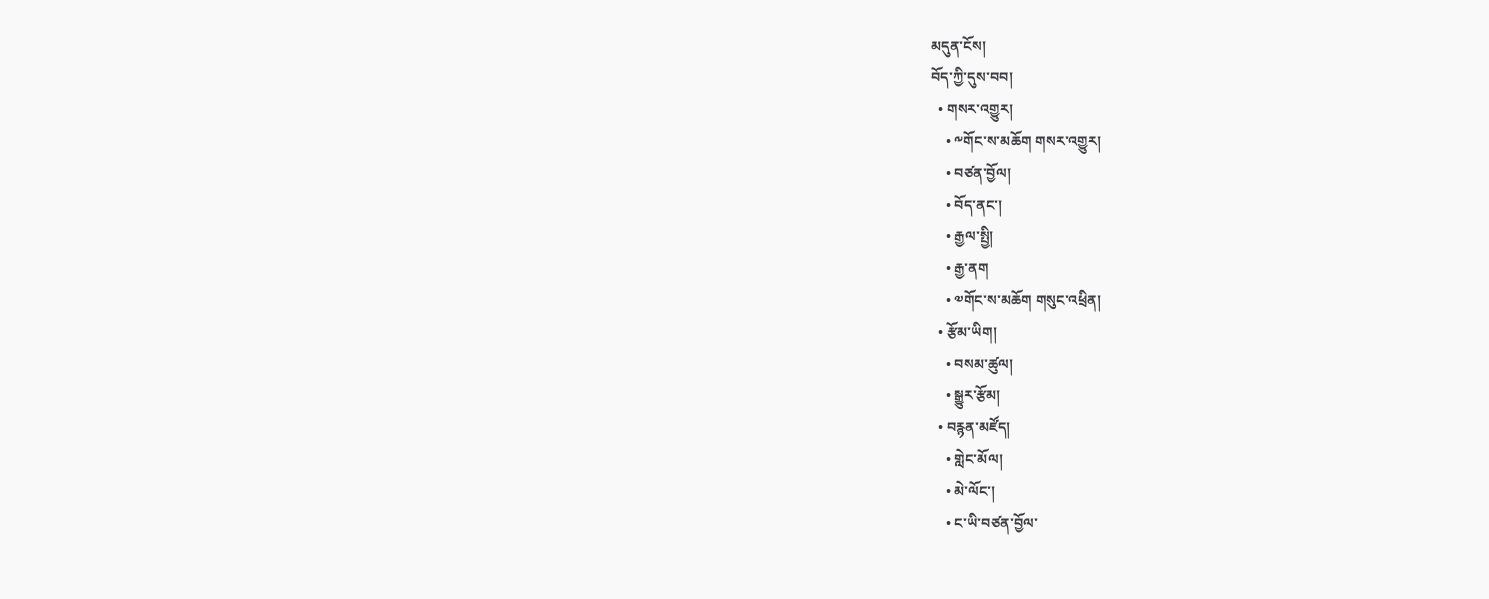མདུན་ངོས།
བོད་ཀྱི་དུས་བབ།
  • གསར་འགྱུར།
    • ༸གོང་ས་མཆོག གསར་འགྱུར།
    • བཙན་བྱོལ།
    • བོད་ནང་།
    • རྒྱལ་སྤྱི།
    • རྒྱ་ནག
    • ༧གོང་ས་མཆོག གསུང་འཕྲིན།
  • རྩོམ་ཡིག།
    • བསམ་ཚུལ།
    • སྒྱུར་རྩོམ།
  • བརྙན་མཛོད།
    • གླེང་མོལ།
    • མེ་ལོང་།
    • ང་ཡི་བཙན་བྱོལ་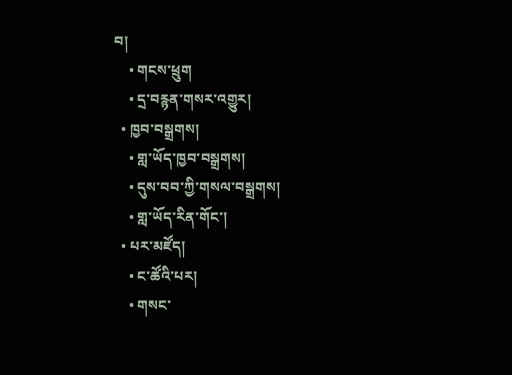བ།
    • གངས་ཕྲུག
    • དྲ་བརྙན་གསར་འགྱུར།
  • ཁྱབ་བསྒྲགས།
    • གླ་ཡོད་ཁྱབ་བསྒྲགས།
    • དུས་བབ་ཀྱི་གསལ་བསྒྲགས།
    • གླ་ཡོད་རིན་གོང་།
  • པར་མཛོད།
    • ང་ཚོའི་པར།
    • གསང་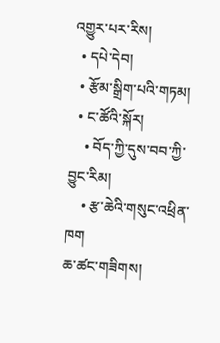འགྱུར་པར་རིས།
  • དཔེ་དེབ།
  • རྩོམ་སྒྲིག་པའི་གཏམ།
  • ང་ཚོའི་སྐོར།
    • བོད་ཀྱི་དུས་བབ་ཀྱི་བྱུང་རིམ།
    • རྩ་ཆེའི་གསུང་འཕྲིན་ཁག
ཆ་ཚང་གཟིགས།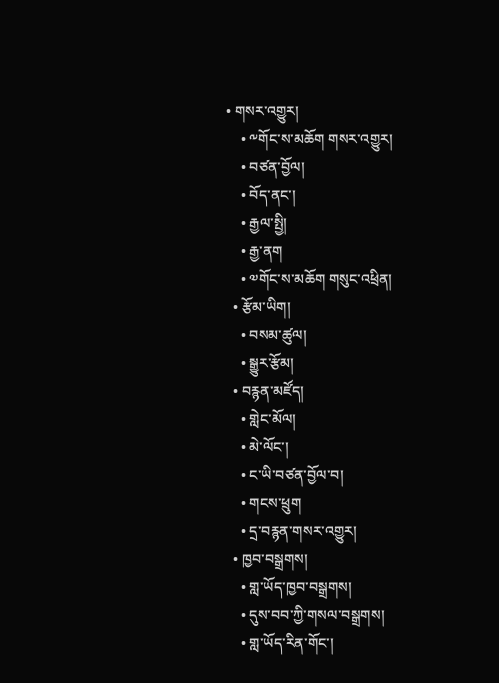• གསར་འགྱུར།
    • ༸གོང་ས་མཆོག གསར་འགྱུར།
    • བཙན་བྱོལ།
    • བོད་ནང་།
    • རྒྱལ་སྤྱི།
    • རྒྱ་ནག
    • ༧གོང་ས་མཆོག གསུང་འཕྲིན།
  • རྩོམ་ཡིག།
    • བསམ་ཚུལ།
    • སྒྱུར་རྩོམ།
  • བརྙན་མཛོད།
    • གླེང་མོལ།
    • མེ་ལོང་།
    • ང་ཡི་བཙན་བྱོལ་བ།
    • གངས་ཕྲུག
    • དྲ་བརྙན་གསར་འགྱུར།
  • ཁྱབ་བསྒྲགས།
    • གླ་ཡོད་ཁྱབ་བསྒྲགས།
    • དུས་བབ་ཀྱི་གསལ་བསྒྲགས།
    • གླ་ཡོད་རིན་གོང་།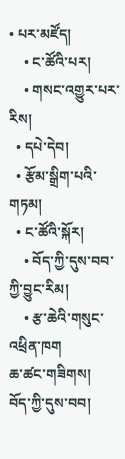• པར་མཛོད།
    • ང་ཚོའི་པར།
    • གསང་འགྱུར་པར་རིས།
  • དཔེ་དེབ།
  • རྩོམ་སྒྲིག་པའི་གཏམ།
  • ང་ཚོའི་སྐོར།
    • བོད་ཀྱི་དུས་བབ་ཀྱི་བྱུང་རིམ།
    • རྩ་ཆེའི་གསུང་འཕྲིན་ཁག
ཆ་ཚང་གཟིགས།
བོད་ཀྱི་དུས་བབ།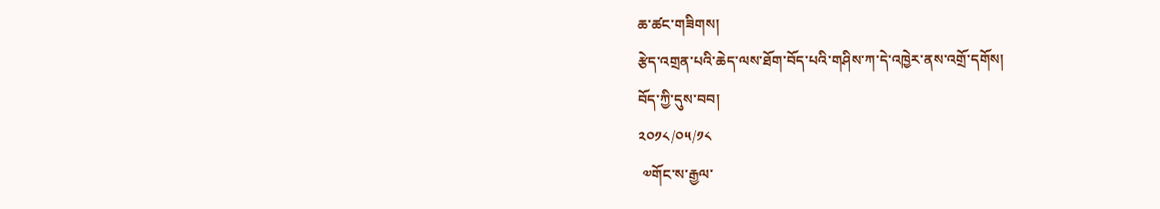ཆ་ཚང་གཟིགས།
རྩེད་འགྲན་པའི་ཆེད་ལས་ཐོག་བོད་པའི་གཤིས་ཀ་དེ་འཁྱེར་ནས་འགྲོ་དགོས།
བོད་ཀྱི་དུས་བབ།
༢༠༡༨/༠༥/༡༨
 ༧གོང་ས་རྒྱལ་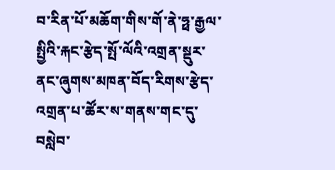བ་རིན་པོ་མཆོག་གིས་གོ་ནེ་ཧྥ་རྒྱལ་སྤྱིའི་རྐང་རྩེད་སྤོ་ལོའི་འགྲན་སྡུར་ནང་ཞུགས་མཁན་བོད་རིགས་རྩེད་འགྲན་པ་ཚོར་ས་གནས་གང་དུ་བསླེབ་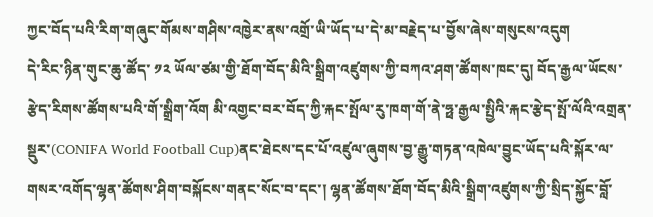ཀྱང་བོད་པའི་རིག་གཞུང་གོམས་གཤིས་འཁྱེར་ནས་འགྲོ་ཡི་ཡོད་པ་དེ་མ་བརྗེད་པ་བྱོས་ཞེས་གསུངས་འདུག
དེ་རིང་ཉིན་གུང་ཆུ་ཚོད་ ༡༢ ཡོལ་ཙམ་གྱི་ཐོག་བོད་མིའི་སྒྲིག་འཛུགས་ཀྱི་བཀའ་ཤག་ཚོགས་ཁང་དུ། བོད་རྒྱལ་ཡོངས་རྩེད་རིགས་ཚོགས་པའི་གོ་སྒྲིག་འོག མི་འགྱང་བར་བོད་ཀྱི་རྐང་སྤོལ་རུ་ཁག་གོ་ནེ་ཧྥ་རྒྱལ་སྤྱིའི་རྐང་རྩེད་སྤོ་ལོའི་འགྲན་སྡུར་(CONIFA World Football Cup)ནང་ཐེངས་དང་པོ་འཛུལ་ཞུགས་བྱ་རྒྱུ་གཏན་འཁེལ་བྱུང་ཡོད་པའི་སྐོར་ལ་གསར་འགོད་ལྷན་ཚོགས་ཤིག་བསྐོངས་གནང་སོང་བ་དང་། ལྷན་ཚོགས་ཐོག་བོད་མིའི་སྒྲིག་འཛུགས་ཀྱི་སྲིད་སྐྱོང་བློ་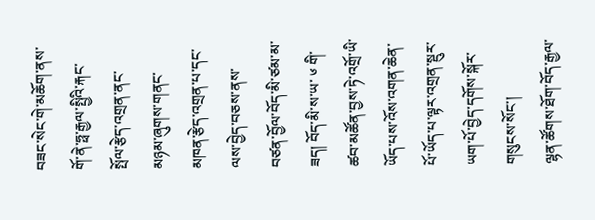བཟང་སེང་གེ་མཆོག་ནས་གོ་ནེ་ཧྥ་རྒྱལ་སྤྱིའི་རྐང་སྤོལ་རྩེད་འགྲན་ནང་མཉམ་ཞུགས་གནང་མཁན་རྩེད་འགྲན་པ་དང་ལས་བྱེད་བཅས་ནས་བཙན་བྱོལ་བོད་མི་ཙམ་མ་ཟད། བོད་མི་ས་ཡ་ ༦ གི་ཚབ་མཚོན་བྱས་ཏེ་འགྲོ་ཡི་ཡོད་པས་འོས་འགན་ཆེན་པོ་ཡོད་པ་ལྟར་འགྲན་སྡུར་ཡག་པོ་བྱེད་དགོས་སྐོར་གསུངས་སོང་།
ལྷན་ཚོགས་ཐོག་བོད་རྒྱལ་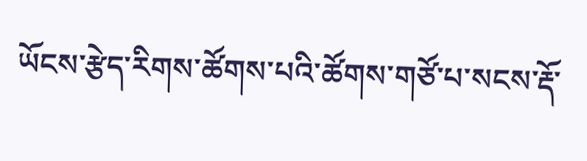ཡོངས་རྩེད་རིགས་ཚོགས་པའི་ཚོགས་གཙོ་པ་སངས་རྡོ་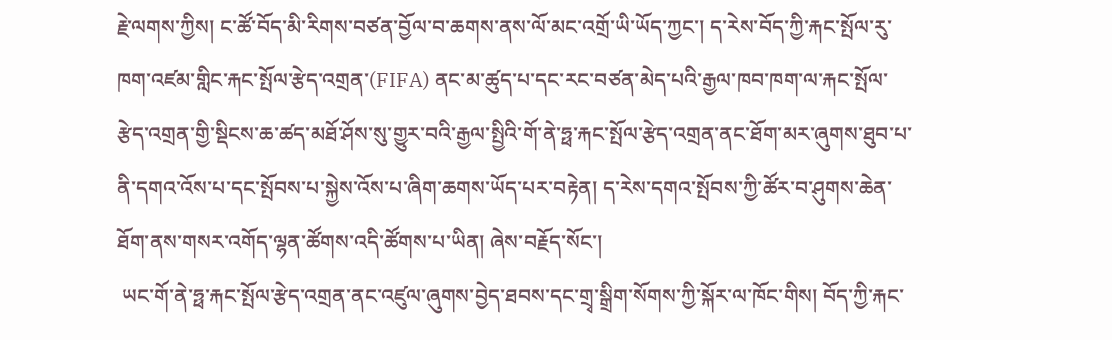རྗེ་ལགས་ཀྱིས། ང་ཚོ་བོད་མི་རིགས་བཙན་བྱོལ་བ་ཆགས་ནས་ལོ་མང་འགྲོ་ཡི་ཡོད་ཀྱང་། ད་རེས་བོད་ཀྱི་རྐང་སྤོལ་རུ་ཁག་འཛམ་གླིང་རྐང་སྤོལ་རྩེད་འགྲན་(FIFA) ནང་མ་ཚུད་པ་དང་རང་བཙན་མེད་པའི་རྒྱལ་ཁབ་ཁག་ལ་རྐང་སྤོལ་རྩེད་འགྲན་གྱི་སྡིངས་ཆ་ཚད་མཐོ་ཤོས་སུ་གྱུར་བའི་རྒྱལ་སྤྱིའི་གོ་ནེ་ཧྥ་རྐང་སྤོལ་རྩེད་འགྲན་ནང་ཐོག་མར་ཞུགས་ཐུབ་པ་ནི་དགའ་འོས་པ་དང་སྤོབས་པ་སྐྱེས་འོས་པ་ཞིག་ཆགས་ཡོད་པར་བརྟེན། ད་རེས་དགའ་སྤོབས་ཀྱི་ཚོར་བ་ཤུགས་ཆེན་ཐོག་ནས་གསར་འགོད་ལྷན་ཚོགས་འདི་ཚོགས་པ་ཡིན། ཞེས་བརྗོད་སོང་།
 ཡང་གོ་ནེ་ཧྥ་རྐང་སྤོལ་རྩེད་འགྲན་ནང་འཛུལ་ཞུགས་བྱེད་ཐབས་དང་གྲྭ་སྒྲིག་སོགས་ཀྱི་སྐོར་ལ་ཁོང་གིས། བོད་ཀྱི་རྐང་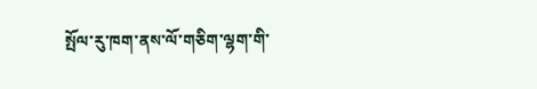སྤོལ་རུ་ཁག་ནས་ལོ་གཅིག་ལྷག་གི་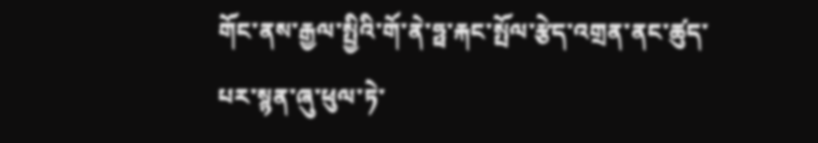གོང་ནས་རྒྱལ་སྤྱིའི་གོ་ནེ་ཧྥ་རྐང་སྤོལ་རྩེད་འགྲན་ནང་ཚུད་པར་སྙན་ཞུ་ཕུལ་ཏེ་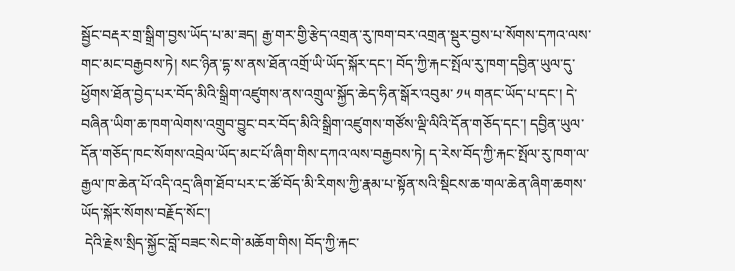སྦྱོང་བརྡར་གྲ་སྒྲིག་བྱས་ཡོད་པ་མ་ཟད། རྒྱ་གར་གྱི་རྩེད་འགྲན་རུ་ཁག་བར་འགྲན་སྡུར་བྱས་པ་སོགས་དཀའ་ལས་གང་མང་བརྒྱབས་ཏེ། སང་ཉིན་དྷ་ས་ནས་ཐོན་འགྲོ་ཡི་ཡོད་སྐོར་དང་། བོད་ཀྱི་རྐང་སྤོལ་རུ་ཁག་དབྱིན་ཡུལ་དུ་ཕྱོགས་ཐོན་བྱེད་པར་བོད་མིའི་སྒྲིག་འཛུགས་ནས་འགྲུལ་སྐྱོད་ཆེད་ཧིན་སྒོར་འབུམ་ ༡༥ གནང་ཡོད་པ་དང་། དེ་བཞིན་ཡིག་ཆ་ཁག་ལེགས་འགྲུབ་བྱུང་བར་བོད་མིའི་སྒྲིག་འཛུགས་གཙོས་ལྡི་ལིའི་དོན་གཅོད་དང་། དབྱིན་ཡུལ་དོན་གཅོད་ཁང་སོགས་འབྲེལ་ཡོད་མང་པོ་ཞིག་གིས་དཀའ་ལས་བརྒྱབས་ཏེ། ད་རེས་བོད་ཀྱི་རྐང་སྤོལ་རུ་ཁག་ལ་རྒྱལ་ཁ་ཆེན་པོ་འདི་འདྲ་ཞིག་ཐོབ་པར་ང་ཚོ་བོད་མི་རིགས་ཀྱི་རྣམ་པ་སྟོན་སའི་སྡིངས་ཆ་གལ་ཆེན་ཞིག་ཆགས་ཡོད་སྐོར་སོགས་བརྗོད་སོང་།
 དེའི་རྗེས་སྲིད་སྐྱོང་བློ་བཟང་སེང་གེ་མཆོག་གིས། བོད་ཀྱི་རྐང་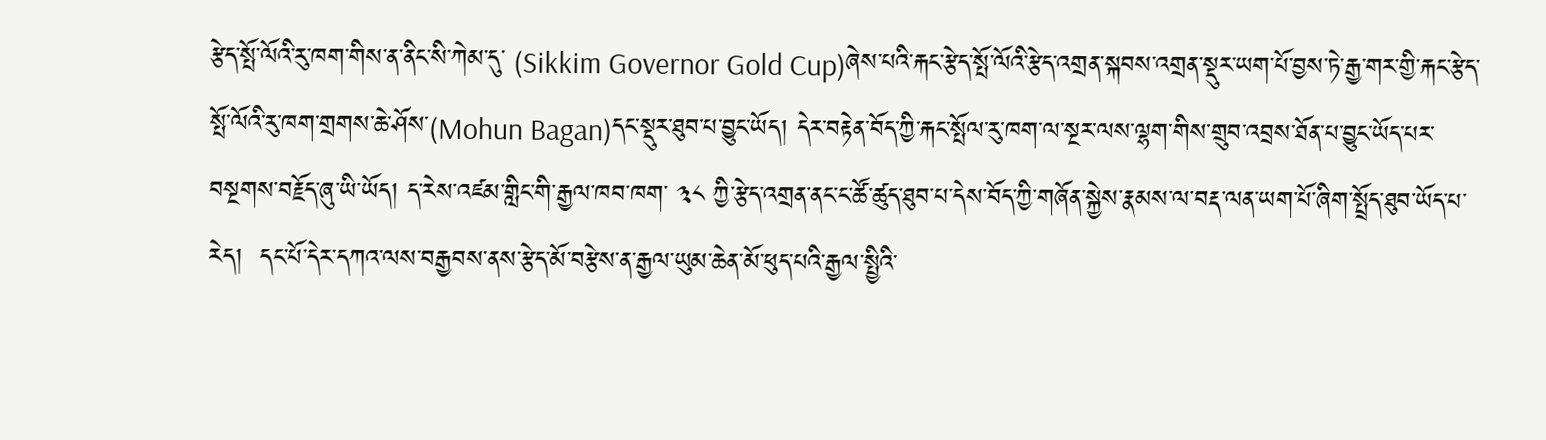རྩེད་སྤོ་ལོའི་རུ་ཁག་གིས་ན་ནིང་སི་ཀེམ་དུ་ (Sikkim Governor Gold Cup)ཞེས་པའི་རྐང་རྩེད་སྤོ་ལོའི་རྩེད་འགྲན་སྐབས་འགྲན་སྡུར་ཡག་པོ་བྱས་ཏེ་རྒྱ་གར་གྱི་རྐང་རྩེད་སྤོ་ལོའི་རུ་ཁག་གྲགས་ཆེ་ཤོས་(Mohun Bagan)དང་སྡུར་ཐུབ་པ་བྱུང་ཡོད། དེར་བརྟེན་བོད་ཀྱི་རྐང་སྤོལ་རུ་ཁག་ལ་སྔར་ལས་ལྷག་གིས་གྲུབ་འབྲས་ཐོན་པ་བྱུང་ཡོད་པར་བསྔགས་བརྗོད་ཞུ་ཡི་ཡོད། ད་རེས་འཛམ་གླིང་གི་རྒྱལ་ཁབ་ཁག་ ༣༨ ཀྱི་རྩེད་འགྲན་ནང་ང་ཚོ་ཚུད་ཐུབ་པ་དེས་བོད་ཀྱི་གཞོན་སྐྱེས་རྣམས་ལ་བརྡ་ལན་ཡག་པོ་ཞིག་སྤྲོད་ཐུབ་ཡོད་པ་རེད།  དང་པོ་དེར་དཀའ་ལས་བརྒྱབས་ནས་རྩེད་མོ་བརྩེས་ན་རྒྱལ་ཡུམ་ཆེན་མོ་ཕུད་པའི་རྒྱལ་སྤྱིའི་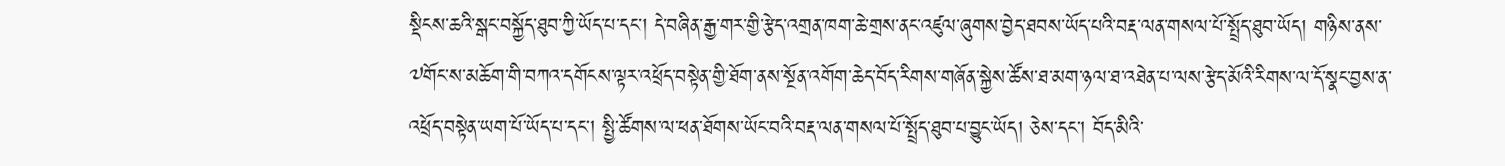སྡིངས་ཆའི་སྒང་བསྐྱོད་ཐུབ་ཀྱི་ཡོད་པ་དང་། དེ་བཞིན་རྒྱ་གར་གྱི་རྩེད་འགྲན་ཁག་ཆེ་གྲས་ནང་འཛུལ་ཞུགས་བྱེད་ཐབས་ཡོད་པའི་བརྡ་ལན་གསལ་པོ་སྤྲོད་ཐུབ་ཡོད། གཉིས་ནས་༧གོང་ས་མཆོག་གི་བཀའ་དགོངས་ལྟར་འཕྲོད་བསྟེན་གྱི་ཐོག་ནས་སྔོན་འགོག་ཆེད་བོད་རིགས་གཞོན་སྐྱེས་ཚོས་ཐ་མག་ཉལ་ཐ་འཐེན་པ་ལས་རྩེད་མོའི་རིགས་ལ་དོ་སྣང་བྱས་ན་འཕྲོད་བསྟེན་ཡག་པོ་ཡོད་པ་དང་། སྤྱི་ཚོགས་ལ་ཕན་ཐོགས་ཡོང་བའི་བརྡ་ལན་གསལ་པོ་སྤྲོད་ཐུབ་པ་བྱུང་ཡོད། ཅེས་དང་། བོད་མིའི་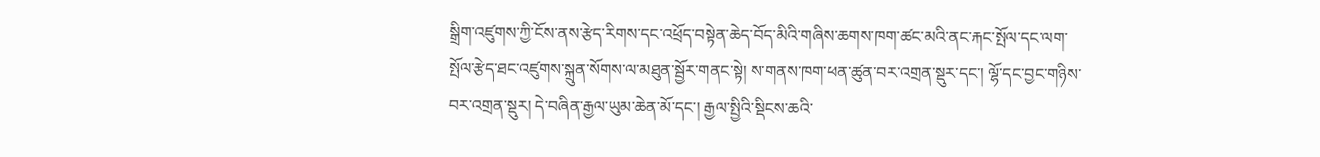སྒྲིག་འཛུགས་ཀྱི་ངོས་ནས་རྩེད་རིགས་དང་འཕྲོད་བསྟེན་ཆེད་བོད་མིའི་གཞིས་ཆགས་ཁག་ཚང་མའི་ནང་རྐང་སྤོལ་དང་ལག་སྤོལ་རྩེད་ཐང་འཛུགས་སྐྲུན་སོགས་ལ་མཐུན་སྦྱོར་གནང་སྟེ། ས་གནས་ཁག་ཕན་ཚུན་བར་འགྲན་སྡུར་དང་། ལྷོ་དང་བྱང་གཉིས་བར་འགྲན་སྡུར། དེ་བཞིན་རྒྱལ་ཡུམ་ཆེན་མོ་དང་། རྒྱལ་སྤྱིའི་སྡིངས་ཆའི་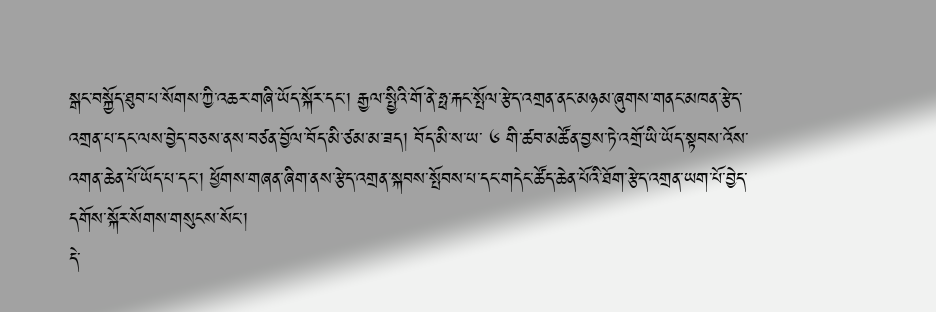སྒང་བསྐྱོད་ཐུབ་པ་སོགས་ཀྱི་འཆར་གཞི་ཡོད་སྐོར་དང་། རྒྱལ་སྤྱིའི་གོ་ནེ་ཧྥ་རྐང་སྤོལ་རྩེད་འགྲན་ནང་མཉམ་ཞུགས་གནང་མཁན་རྩེད་འགྲན་པ་དང་ལས་བྱེད་བཅས་ནས་བཙན་བྱོལ་བོད་མི་ཙམ་མ་ཟད། བོད་མི་ས་ཡ་ ༦ གི་ཚབ་མཚོན་བྱས་ཏེ་འགྲོ་ཡི་ཡོད་སྟབས་འོས་འགན་ཆེན་པོ་ཡོད་པ་དང་། ཕྱོགས་གཞན་ཞིག་ནས་རྩེད་འགྲན་སྐབས་སྤོབས་པ་དང་གདེང་ཚོད་ཆེན་པོའི་ཐོག་རྩེད་འགྲན་ཡག་པོ་བྱེད་དགོས་སྐོར་སོགས་གསུངས་སོང་།
དེ་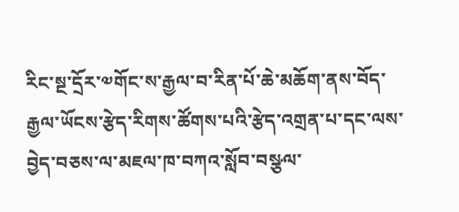རིང་སྔ་དྲོར་༧གོང་ས་རྒྱལ་བ་རིན་པོ་ཆེ་མཆོག་ནས་བོད་རྒྱལ་ཡོངས་རྩེད་རིགས་ཚོགས་པའི་རྩེད་འགྲན་པ་དང་ལས་བྱེད་བཅས་ལ་མཇལ་ཁ་བཀའ་སློབ་བསྩལ་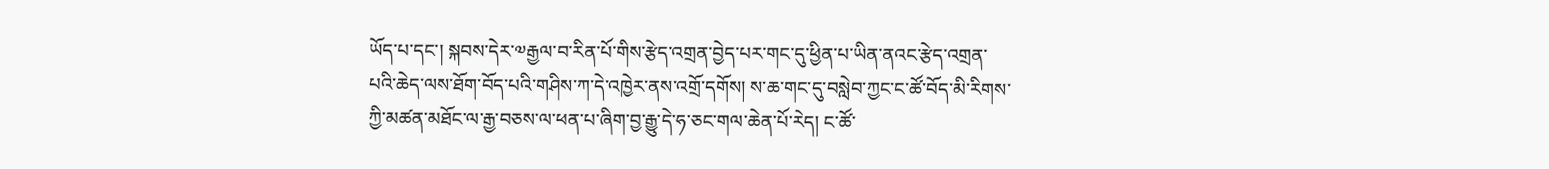ཡོད་པ་དང་། སྐབས་དེར་༧རྒྱལ་བ་རིན་པོ་གིས་རྩེད་འགྲན་བྱེད་པར་གང་དུ་ཕྱིན་པ་ཡིན་ནའང་རྩེད་འགྲན་པའི་ཆེད་ལས་ཐོག་བོད་པའི་གཤིས་ཀ་དེ་འཁྱེར་ནས་འགྲོ་དགོས། ས་ཆ་གང་དུ་བསླེབ་ཀྱང་ང་ཚོ་བོད་མི་རིགས་ཀྱི་མཚན་མཐོང་ལ་རྒྱ་བཅས་ལ་ཕན་པ་ཞིག་བྱ་རྒྱུ་དེ་ཧ་ཅང་གལ་ཆེན་པོ་རེད། ང་ཚོ་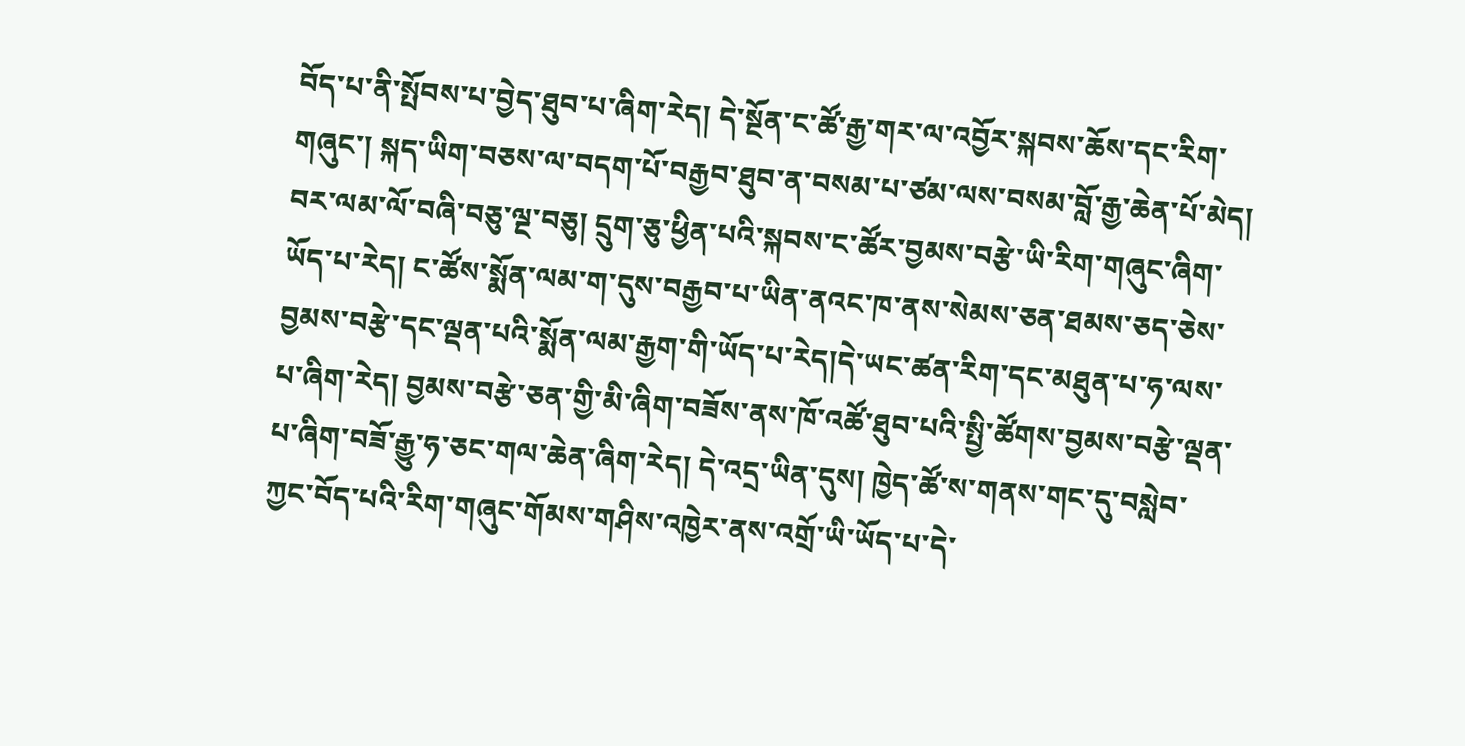བོད་པ་ནི་སྤོབས་པ་བྱེད་ཐུབ་པ་ཞིག་རེད། དེ་སྔོན་ང་ཚོ་རྒྱ་གར་ལ་འབྱོར་སྐབས་ཆོས་དང་རིག་གཞུང་། སྐད་ཡིག་བཅས་ལ་བདག་པོ་བརྒྱབ་ཐུབ་ན་བསམ་པ་ཙམ་ལས་བསམ་བློ་རྒྱ་ཆེན་པོ་མེད། བར་ལམ་ལོ་བཞི་བཅུ་ལྔ་བཅུ། དྲུག་ཅུ་ཕྱིན་པའི་སྐབས་ང་ཚོར་བྱམས་བརྩེ་ཡི་རིག་གཞུང་ཞིག་ཡོད་པ་རེད། ང་ཚོས་སྨོན་ལམ་ག་དུས་བརྒྱབ་པ་ཡིན་ནའང་ཁ་ནས་སེམས་ཅན་ཐམས་ཅད་ཅེས་བྱམས་བརྩེ་དང་ལྡན་པའི་སྨོན་ལམ་རྒྱག་གི་ཡོད་པ་རེད།དེ་ཡང་ཚན་རིག་དང་མཐུན་པ་ཧ་ལས་པ་ཞིག་རེད། བྱམས་བརྩེ་ཅན་གྱི་མི་ཞིག་བཟོས་ནས་ཁོ་འཚོ་ཐུབ་པའི་སྤྱི་ཚོགས་བྱམས་བརྩེ་ལྡན་པ་ཞིག་བཟོ་རྒྱུ་ཧ་ཅང་གལ་ཆེན་ཞིག་རེད། དེ་འདྲ་ཡིན་དུས། ཁྱེད་ཚོ་ས་གནས་གང་དུ་བསླེབ་ཀྱང་བོད་པའི་རིག་གཞུང་གོམས་གཤིས་འཁྱེར་ནས་འགྲོ་ཡི་ཡོད་པ་དེ་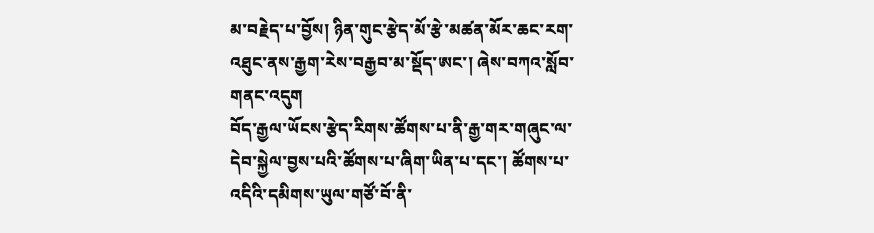མ་བརྗེད་པ་བྱོས། ཉིན་གུང་རྩེད་མོ་རྩེ་མཚན་མོར་ཆང་རག་འཐུང་ནས་རྒྱག་རེས་བརྒྱབ་མ་སྡོད་ཨང་། ཞེས་བཀའ་སློབ་གནང་འདུག
བོད་རྒྱལ་ཡོངས་རྩེད་རིགས་ཚོགས་པ་ནི་རྒྱ་གར་གཞུང་ལ་དེབ་སྐྱེལ་བྱས་པའི་ཚོགས་པ་ཞིག་ཡིན་པ་དང་། ཚོགས་པ་འདིའི་དམིགས་ཡུལ་གཙོ་བོ་ནི་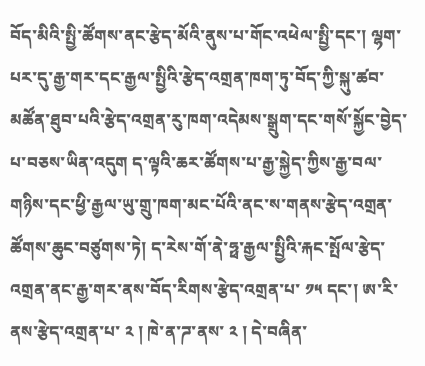བོད་མིའི་སྤྱི་ཚོགས་ནང་རྩེད་མོའི་ནུས་པ་གོང་འཕེལ་སྤྱི་དང་། ལྷག་པར་དུ་རྒྱ་གར་དང་རྒྱལ་སྤྱིའི་རྩེད་འགྲན་ཁག་ཏུ་བོད་ཀྱི་སྐུ་ཚབ་མཚོན་ཐུབ་པའི་རྩེད་འགྲན་རུ་ཁག་འདེམས་སྒྲུག་དང་གསོ་སྐྱོང་བྱེད་པ་བཅས་ཡིན་འདུག ད་ལྟའི་ཆར་ཚོགས་པ་རྒྱ་སྐྱེད་ཀྱིས་རྒྱ་བལ་གཉིས་དང་ཕྱི་རྒྱལ་ཡུ་གྲུ་ཁག་མང་པོའི་ནང་ས་གནས་རྩེད་འགྲན་ཚོགས་ཆུང་བཙུགས་ཏེ། ད་རེས་གོ་ནེ་ཧྥ་རྒྱལ་སྤྱིའི་རྐང་སྤོལ་རྩེད་འགྲན་ནང་རྒྱ་གར་ནས་བོད་རིགས་རྩེད་འགྲན་པ་ ༡༥ དང་། ཨ་རི་ནས་རྩེད་འགྲན་པ་ ༢ ། ཁེ་ན་ཌ་ནས་ ༢ ། དེ་བཞིན་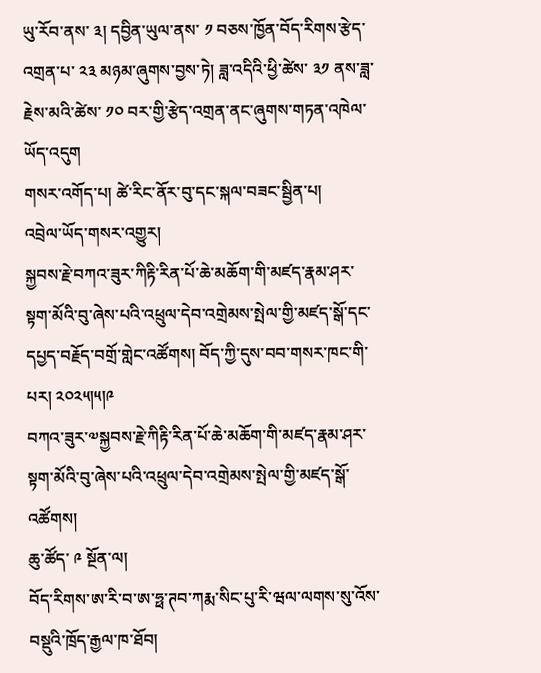ཡུ་རོབ་ནས་ ༣། དབྱིན་ཡུལ་ནས་ ༡ བཅས་ཁྱོན་བོད་རིགས་རྩེད་འགྲན་པ་ ༢༣ མཉམ་ཞུགས་བྱས་ཏེ། ཟླ་འདིའི་ཕྱི་ཚེས་ ༣༡ ནས་ཟླ་རྗེས་མའི་ཚེས་ ༡༠ བར་གྱི་རྩེད་འགྲན་ནང་ཞུགས་གཏན་འཁེལ་ཡོད་འདུག
གསར་འགོད་པ། ཚེ་རིང་ནོར་བུ་དང་སྐལ་བཟང་སྦྱིན་པ།
འབྲེལ་ཡོད་གསར་འགྱུར།
སྐྱབས་རྗེ་བཀའ་ཟུར་ཀིརྟི་རིན་པོ་ཆེ་མཆོག་གི་མཛད་རྣམ་ཤར་སྟག་མོའི་བུ་ཞེས་པའི་འཕྲུལ་དེབ་འགྲེམས་སྤེལ་གྱི་མཛད་སྒོ་དང་དཔྱད་བརྗོད་བགྲོ་གླེང་འཚོགས། བོད་ཀྱི་དུས་བབ་གསར་ཁང་གི་པར། ༢༠༢༥།༥།༩
བཀའ་ཟུར་༧སྐྱབས་རྗེ་ཀིརྟི་རིན་པོ་ཆེ་མཆོག་གི་མཛད་རྣམ་ཤར་སྟག་མོའི་བུ་ཞེས་པའི་འཕྲུལ་དེབ་འགྲེམས་སྤེལ་གྱི་མཛད་སྒོ་འཚོགས།
ཆུ་ཚོད་ ༩ སྔོན་ལ།
བོད་རིགས་ཨ་རི་བ་ཨ་ཧྥ་ཊབ་ཀརྨ་སིང་པུ་རི་ཝལ་ལགས་སུ་འོས་བསྡུའི་ཁྲོད་རྒྱལ་ཁ་ཐོབ།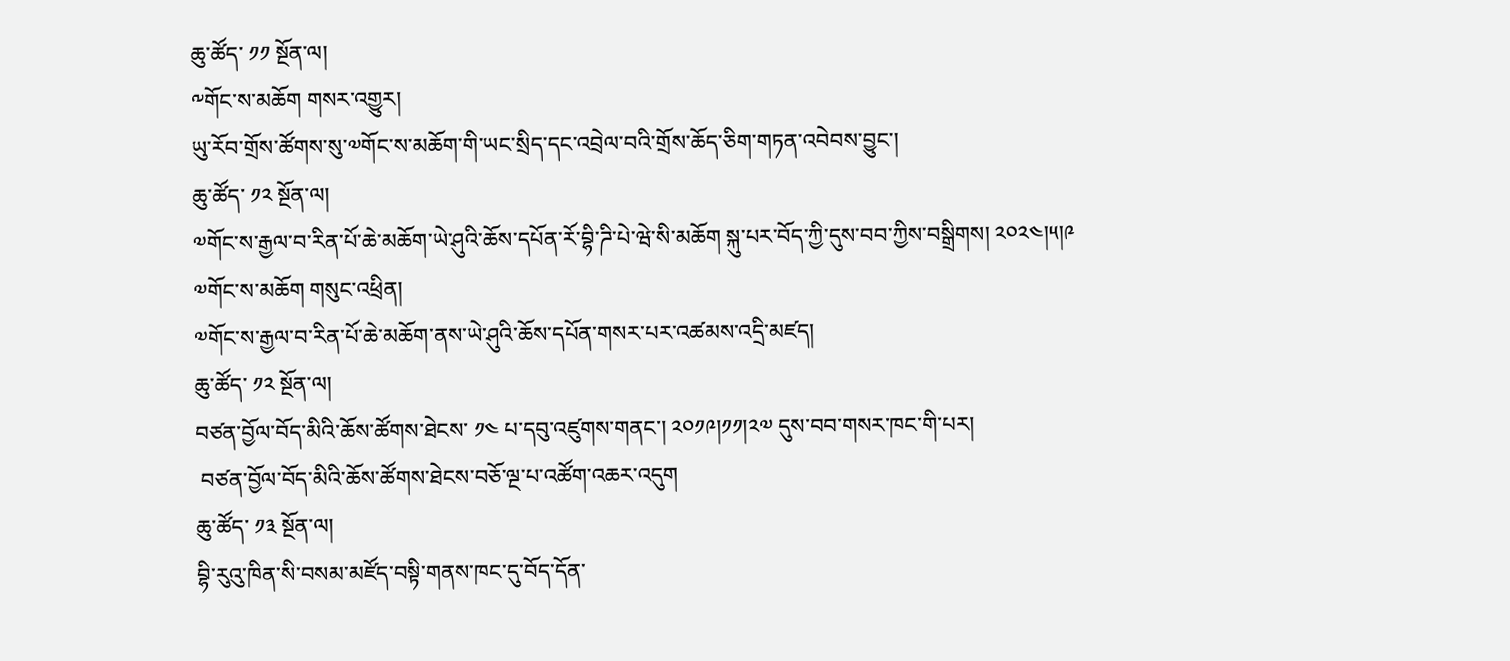ཆུ་ཚོད་ ༡༡ སྔོན་ལ།
༸གོང་ས་མཆོག གསར་འགྱུར།
ཡུ་རོབ་གྲོས་ཚོགས་སུ་༧གོང་ས་མཆོག་གི་ཡང་སྲིད་དང་འབྲེལ་བའི་གྲོས་ཆོད་ཅིག་གཏན་འབེབས་བྱུང་།
ཆུ་ཚོད་ ༡༢ སྔོན་ལ།
༧གོང་ས་རྒྱལ་བ་རིན་པོ་ཆེ་མཆོག་ཡེ་ཤུའི་ཆོས་དཔོན་རོ་བྷི་ཌི་པེ་ཝེ་སི་མཆོག སྐུ་པར་བོད་ཀྱི་དུས་བབ་ཀྱིས་བསྒྲིགས། ༢༠༢༤།༥།༩
༧གོང་ས་མཆོག གསུང་འཕྲིན།
༧གོང་ས་རྒྱལ་བ་རིན་པོ་ཆེ་མཆོག་ནས་ཡེ་ཤུའི་ཆོས་དཔོན་གསར་པར་འཚམས་འདྲི་མཛད།
ཆུ་ཚོད་ ༡༢ སྔོན་ལ།
བཙན་བྱོལ་བོད་མིའི་ཆོས་ཚོགས་ཐེངས་ ༡༤ པ་དབུ་འཛུགས་གནང་། ༢༠༡༩།༡༡།༢༧ དུས་བབ་གསར་ཁང་གི་པར།
 བཙན་བྱོལ་བོད་མིའི་ཆོས་ཚོགས་ཐེངས་བཅོ་ལྔ་པ་འཚོག་འཆར་འདུག
ཆུ་ཚོད་ ༡༣ སྔོན་ལ།
བྷི་རུའུ་ཁིན་སི་བསམ་མཛོད་བསྟི་གནས་ཁང་དུ་བོད་དོན་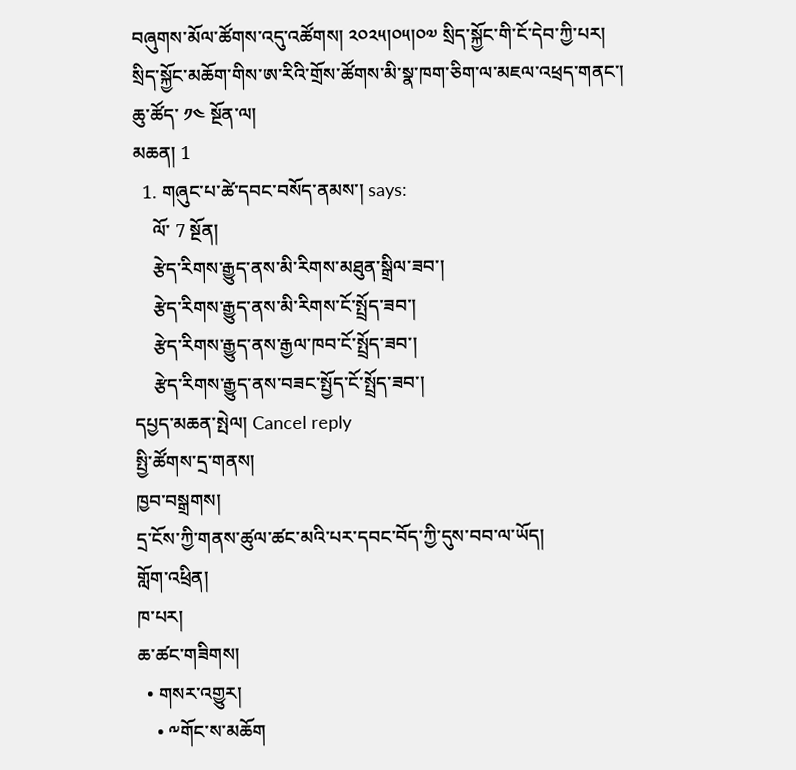བཞུགས་མོལ་ཚོགས་འདུ་འཚོགས། ༢༠༢༥།༠༥།༠༧ སྲིད་སྐྱོང་གི་ངོ་དེབ་ཀྱི་པར།
སྲིད་སྐྱོང་མཆོག་གིས་ཨ་རིའི་གྲོས་ཚོགས་མི་སྣ་ཁག་ཅིག་ལ་མཇལ་འཕྲད་གནང་།
ཆུ་ཚོད་ ༡༤ སྔོན་ལ།
མཆན། 1
  1. གཞུང་པ་ཚེ་དབང་བསོད་ནམས་། says:
    ལོ་ 7 སྔོན།
    རྩེད་རིགས་རྒྱུད་ནས་མི་རིགས་མཐུན་སྒྲིལ་ཟབ་།
    རྩེད་རིགས་རྒྱུད་ནས་མི་རིགས་ངོ་སྤྲོད་ཟབ་།
    རྩེད་རིགས་རྒྱུད་ནས་རྒྱལ་ཁབ་ངོ་སྤྲོད་ཟབ་།
    རྩེད་རིགས་རྒྱུད་ནས་བཟང་སྤྱོད་ངོ་སྤྲོད་ཟབ་།
དཔྱད་མཆན་སྤེལ། Cancel reply
སྤྱི་ཚོགས་དྲ་གནས།
ཁྱབ་བསྒྲགས།
དྲ་ངོས་ཀྱི་གནས་ཚུལ་ཚང་མའི་པར་དབང་བོད་ཀྱི་དུས་བབ་ལ་ཡོད།
གློག་འཕྲིན།
ཁ་པར།
ཆ་ཚང་གཟིགས།
  • གསར་འགྱུར།
    • ༸གོང་ས་མཆོག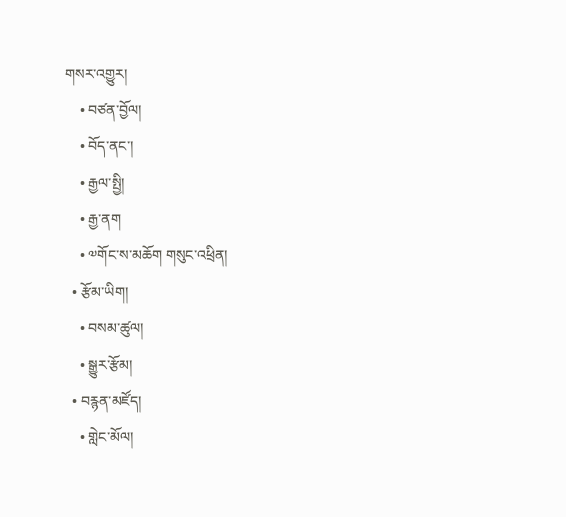གསར་འགྱུར།
    • བཙན་བྱོལ།
    • བོད་ནང་།
    • རྒྱལ་སྤྱི།
    • རྒྱ་ནག
    • ༧གོང་ས་མཆོག གསུང་འཕྲིན།
  • རྩོམ་ཡིག།
    • བསམ་ཚུལ།
    • སྒྱུར་རྩོམ།
  • བརྙན་མཛོད།
    • གླེང་མོལ།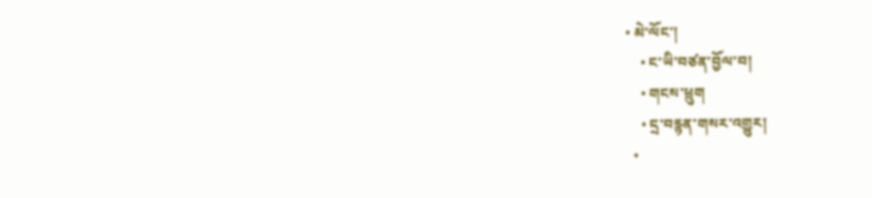• མེ་ལོང་།
    • ང་ཡི་བཙན་བྱོལ་བ།
    • གངས་ཕྲུག
    • དྲ་བརྙན་གསར་འགྱུར།
  •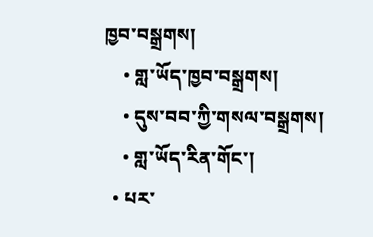ཁྱབ་བསྒྲགས།
    • གླ་ཡོད་ཁྱབ་བསྒྲགས།
    • དུས་བབ་ཀྱི་གསལ་བསྒྲགས།
    • གླ་ཡོད་རིན་གོང་།
  • པར་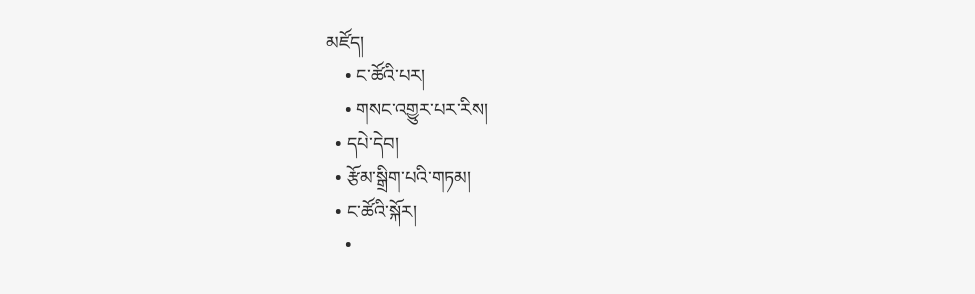མཛོད།
    • ང་ཚོའི་པར།
    • གསང་འགྱུར་པར་རིས།
  • དཔེ་དེབ།
  • རྩོམ་སྒྲིག་པའི་གཏམ།
  • ང་ཚོའི་སྐོར།
    •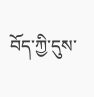བོད་ཀྱི་དུས་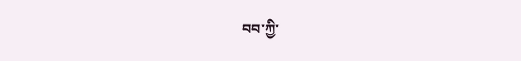བབ་ཀྱི་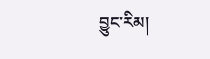བྱུང་རིམ།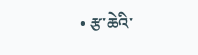• རྩ་ཆེའི་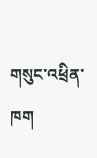གསུང་འཕྲིན་ཁག